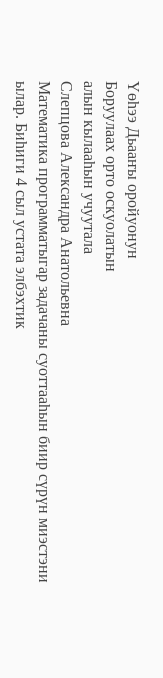Үөһээ Дьааҥы оройуонун
Боруулаах орто оскуолатын
алын кылааһын учуутала
Слепцова Александра Анатольевна
Математика программатыгар задачаны суоттааһын биир сүрүн миэстэни ылар. Биһиги 4 сыл устата элбэхтик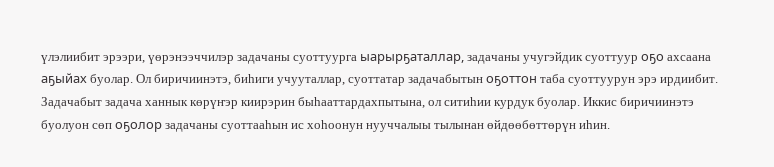үлэлиибит эрээри, үөрэнээччилэр задачаны суоттуурга ыарырҕаталлар, задачаны учугэйдик суоттуур оҕо ахсаана аҕыйах буолар. Ол биричиинэтэ, биһиги учууталлар, суоттатар задачабытын оҕоттон таба суоттуурун эрэ ирдиибит. Задачабыт задача ханнык көрүҥэр киирэрин быһааттардахпытына, ол ситиһии курдук буолар. Иккис биричиинэтэ буолуон сөп оҕолор задачаны суоттааһын ис хоһоонун нууччалыы тылынан өйдөөбөттөрүн иһин.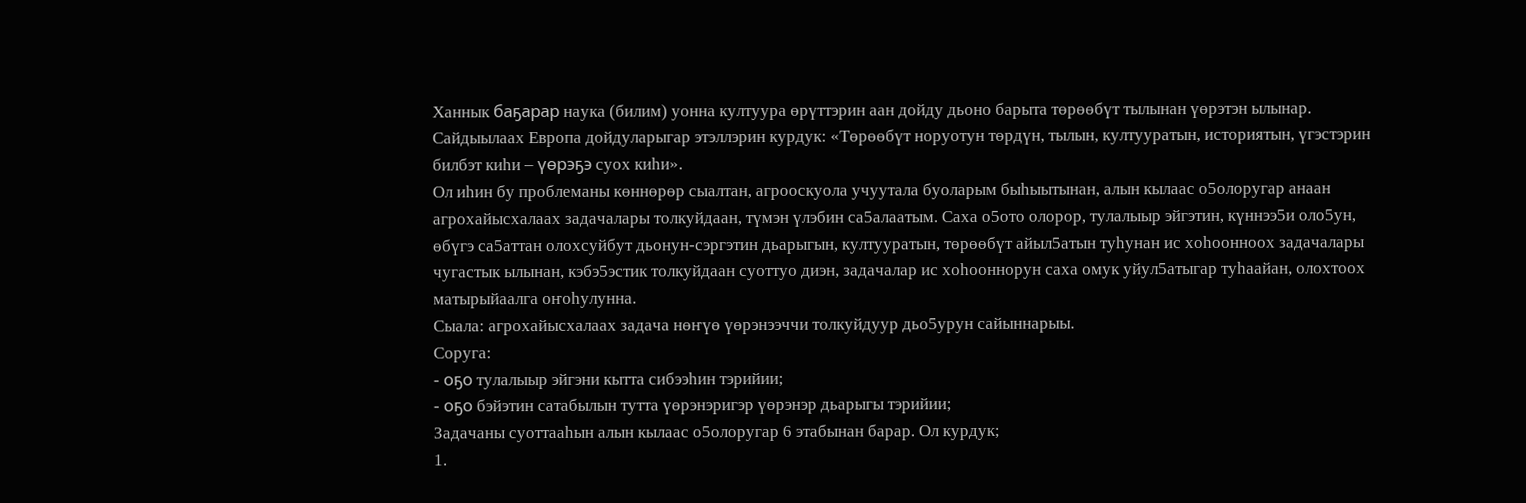Ханнык баҕарар наука (билим) уонна култуура өрүттэрин аан дойду дьоно барыта төрөөбүт тылынан үөрэтэн ылынар. Сайдыылаах Европа дойдуларыгар этэллэрин курдук: «Төрөөбүт норуотун төрдүн, тылын, култууратын, историятын, үгэстэрин билбэт киһи – үөрэҕэ суох киһи».
Ол иһин бу проблеманы көннөрөр сыалтан, агрооскуола учуутала буоларым быһыытынан, алын кылаас о5олоругар анаан агрохайысхалаах задачалары толкуйдаан, түмэн үлэбин са5алаатым. Саха о5ото олорор, тулалыыр эйгэтин, күннээ5и оло5ун, өбүгэ са5аттан олохсуйбут дьонун-сэргэтин дьарыгын, култууратын, төрөөбүт айыл5атын туһунан ис хоһоонноох задачалары чугастык ылынан, кэбэ5эстик толкуйдаан суоттуо диэн, задачалар ис хоһооннорун саха омук уйул5атыгар туһаайан, олохтоох матырыйаалга оҥоһулунна.
Сыала: агрохайысхалаах задача нөҥүө үөрэнээччи толкуйдуур дьо5урун сайыннарыы.
Соруга:
- оҕо тулалыыр эйгэни кытта сибээhин тэрийии;
- оҕо бэйэтин сатабылын тутта үөрэнэригэр үөрэнэр дьарыгы тэрийии;
Задачаны суоттааһын алын кылаас о5олоругар 6 этабынан барар. Ол курдук;
1.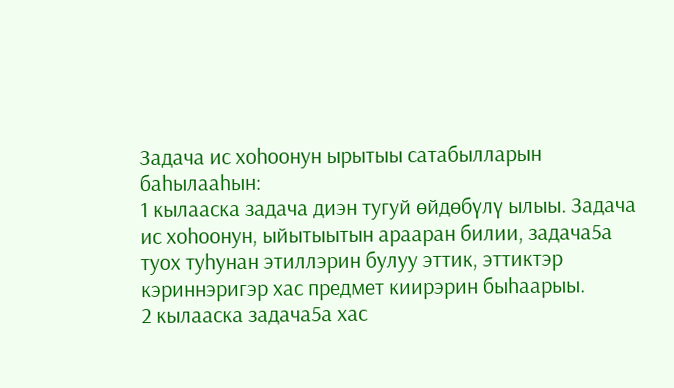Задача ис хоһоонун ырытыы сатабылларын баһылааһын:
1 кылааска задача диэн тугуй өйдөбүлү ылыы. Задача ис хоһоонун, ыйытыытын арааран билии, задача5а туох туһунан этиллэрин булуу эттик, эттиктэр кэриннэригэр хас предмет киирэрин быһаарыы.
2 кылааска задача5а хас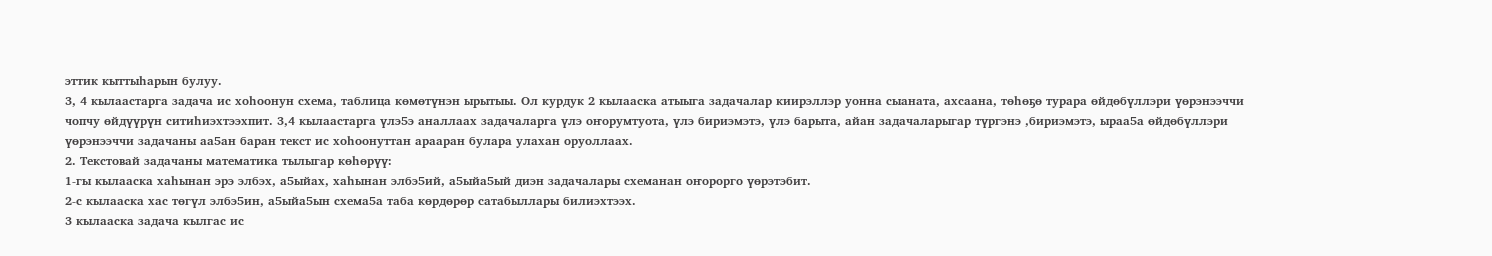эттик кыттыһарын булуу.
3, 4 кылаастарга задача ис хоһоонун схема, таблица көмөтүнэн ырытыы. Ол курдук 2 кылааска атыыга задачалар киирэллэр уонна сыаната, ахсаана, төһөҕө турара өйдөбүллэри үөрэнээччи чопчу өйдүүрүн ситиһиэхтээхпит. 3,4 кылаастарга үлэ5э аналлаах задачаларга үлэ оҥорумтуота, үлэ бириэмэтэ, үлэ барыта, айан задачаларыгар түргэнэ ,бириэмэтэ, ыраа5а өйдөбүллэри үөрэнээччи задачаны аа5ан баран текст ис хоһоонуттан арааран булара улахан оруоллаах.
2. Текстовай задачаны математика тылыгар көһөрүү:
1-гы кылааска хаһынан эрэ элбэх, а5ыйах, хаһынан элбэ5ий, а5ыйа5ый диэн задачалары схеманан оҥорорго үөрэтэбит.
2-с кылааска хас төгүл элбэ5ин, а5ыйа5ын схема5а таба көрдөрөр сатабыллары билиэхтээх.
3 кылааска задача кылгас ис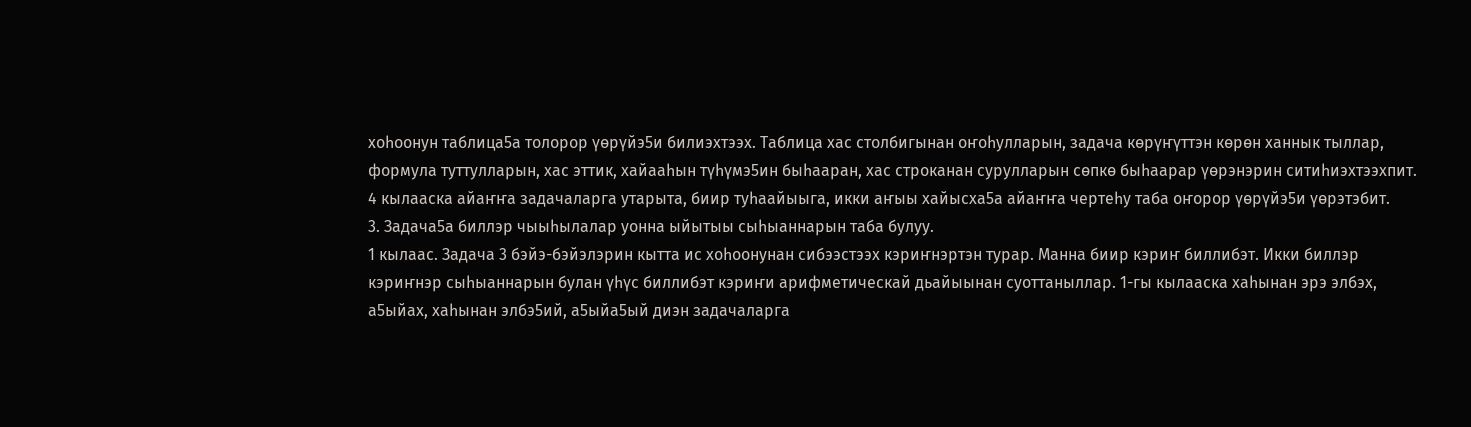хоһоонун таблица5а толорор үөрүйэ5и билиэхтээх. Таблица хас столбигынан оҥоһулларын, задача көрүҥүттэн көрөн ханнык тыллар, формула туттулларын, хас эттик, хайааһын түһүмэ5ин быһааран, хас строканан сурулларын сөпкө быһаарар үөрэнэрин ситиһиэхтээхпит.
4 кылааска айаҥҥа задачаларга утарыта, биир туһаайыыга, икки аҥыы хайысха5а айаҥҥа чертеһу таба оҥорор үөрүйэ5и үөрэтэбит.
3. Задача5а биллэр чыыһылалар уонна ыйытыы сыһыаннарын таба булуу.
1 кылаас. Задача 3 бэйэ-бэйэлэрин кытта ис хоһоонунан сибээстээх кэриҥнэртэн турар. Манна биир кэриҥ биллибэт. Икки биллэр кэриҥнэр сыһыаннарын булан үһүс биллибэт кэриҥи арифметическай дьайыынан суоттаныллар. 1-гы кылааска хаһынан эрэ элбэх, а5ыйах, хаһынан элбэ5ий, а5ыйа5ый диэн задачаларга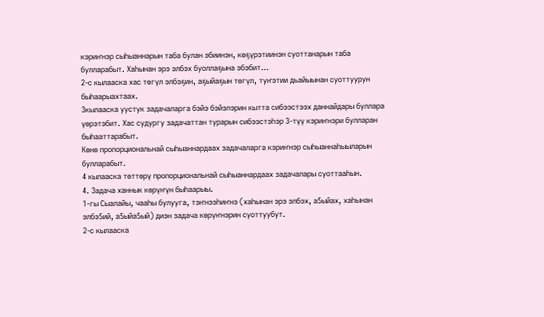кэриҥнэр сыһыаннарын таба булан эбиинэн, көҕүрэтиинэн суоттанарын таба булларабыт. Хаһынан эрэ элбэх буоллаҕына эбэбит…
2-с кылааска хас төгүл элбэҕин, аҕыйаҕын төгүл, туҥэтии дьайыынан суоттуурун быһаарыахтаах.
3кылааска уустук задачаларга бэйэ бэйэлэрин кытта сибээстээх даннайдары буллара үөрэтэбит. Хас судургу задачаттан турарын сибээстэһэр 3-түү кэриҥнэри булларан быһааттарабыт.
Көнө пропорциональнай сыһыаннардаах задачаларга кэриҥнэр сыһыаннаһыыларын булларабыт.
4 кылааска төттөрү пропорциональнай сыһыаннардаах задачалары суоттааһын.
4. Задача ханнык көрүҥүн быһаарыы.
1-гы Сыалайы, чааһы булууга, тэҥнээһиҥнэ (хаһынан эрэ элбэх, а5ыйах, хаһынан элбэ5ий, а5ыйа5ый) диэн задача көрүҥнэрин суоттуубут.
2-с кылааска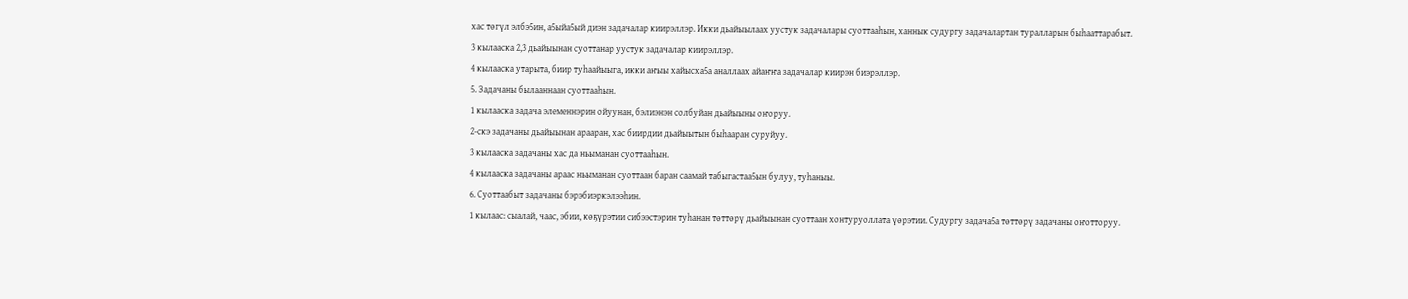хас төгүл элбэ5ин, а5ыйа5ый диэн задачалар киирэллэр. Икки дьайыылаах уустук задачалары суоттааһын, ханнык судургу задачалартан туралларын быһааттарабыт.
3 кылааска 2,3 дьайыынан суоттанар уустук задачалар киирэллэр.
4 кылааска утарыта, биир туһаайыыга, икки аҥыы хайысха5а аналлаах айаҥҥа задачалар киирэн биэрэллэр.
5. Задачаны былааннаан суоттааһын.
1 кылааска задача элеменнэрин ойуунан, бэлиэнэн солбуйан дьайыыны оҥоруу.
2-скэ задачаны дьайыынан арааран, хас биирдии дьайыытын быһааран суруйуу.
3 кылааска задачаны хас да ньыманан суоттааһын.
4 кылааска задачаны араас ньыманан суоттаан баран саамай табыгастаа5ын булуу, туһаныы.
6. Суоттаабыт задачаны бэрэбиэркэлээһин.
1 кылаас: сыалай, чаас, эбии, көҕүрэтии сибээстэрин туһанан төттөрү дьайыынан суоттаан хонтуруоллата үөрэтии. Судургу задача5а төттөрү задачаны оҥотторуу.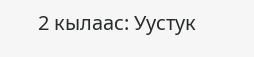2 кылаас: Уустук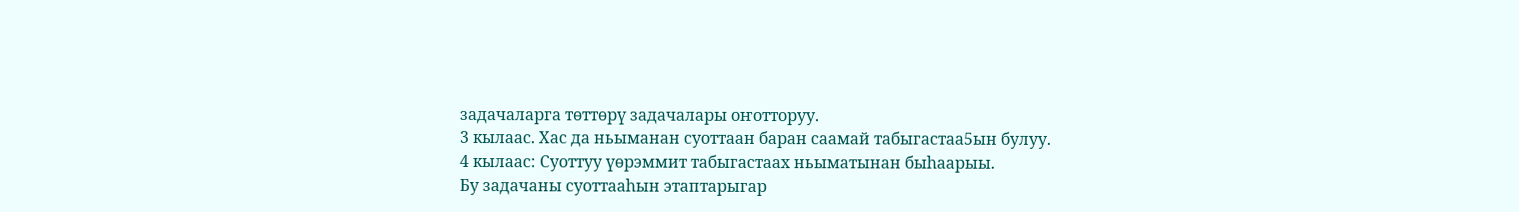задачаларга төттөрү задачалары оҥотторуу.
3 кылаас. Хас да ньыманан суоттаан баран саамай табыгастаа5ын булуу.
4 кылаас: Суоттуу үөрэммит табыгастаах ньыматынан быһаарыы.
Бу задачаны суоттааһын этаптарыгар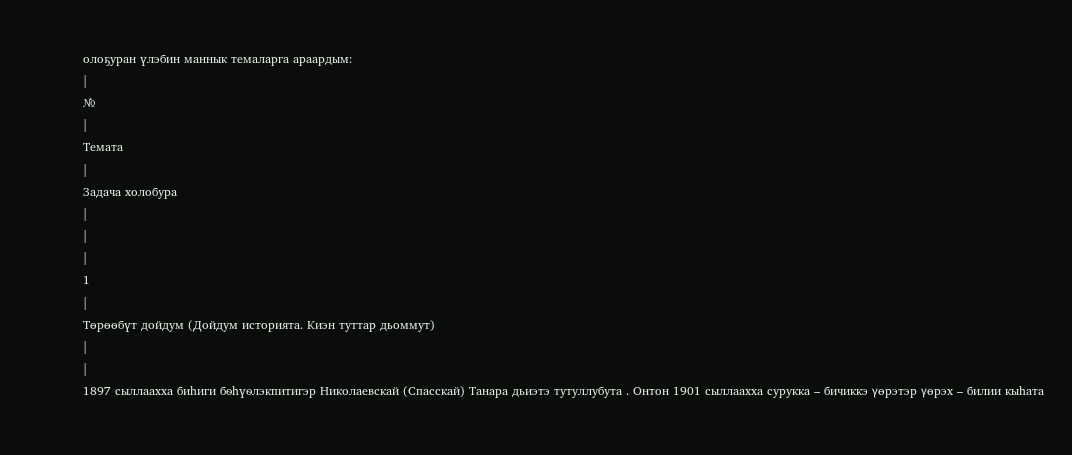олоҕуран үлэбин маннык темаларга араардым:
|
№
|
Темата
|
Задача холобура
|
|
|
1
|
Төрөөбүт дойдум (Дойдум историята. Киэн туттар дьоммут)
|
|
1897 сыллаахха биhиги бѳhүѳлэкпитигэр Николаевскай (Спасскай) Танара дьиэтэ тутуллубута . Онтон 1901 сыллаахха сурукка – бичиккэ γөрэтэр γөрэх – билии кыhата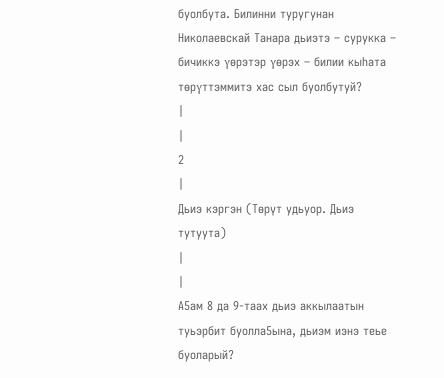буолбута. Билинни туругунан Николаевскай Танара дьиэтэ – сурукка – бичиккэ γөрэтэр γөрэх – билии кыhата төрγттэммитэ хас сыл буолбутуй?
|
|
2
|
Дьиэ кэргэн (Төрүт удьуор. Дьиэ тутуута)
|
|
А5ам 8 да 9-таах дьиэ аккылаатын туьэрбит буолла5ына, дьиэм иэнэ теье буоларый?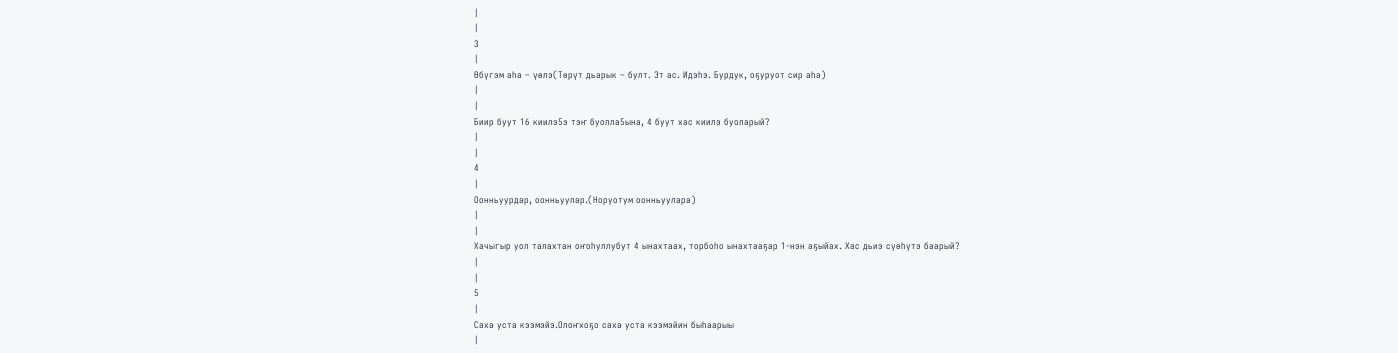|
|
3
|
Өбүгэм аһа – үөлэ(Төрүт дьарык – булт. Эт ас. Идэһэ. Бурдук, оҕуруот сир аһа)
|
|
Биир буут 16 киилэ5э тэҥ буолла5ына, 4 буут хас киилэ буоларый?
|
|
4
|
Оонньуурдар, оонньуулар.(Норуотум оонньуулара)
|
|
Хачыгыр уол талахтан оҥоһуллубут 4 ынахтаах, торбоһо ынахтааҕар 1-нэн аҕыйах. Хас дьиэ сүөһүтэ баарый?
|
|
5
|
Саха уста кээмэйэ.Олоҥхоҕо саха уста кээмэйин быһаарыы
|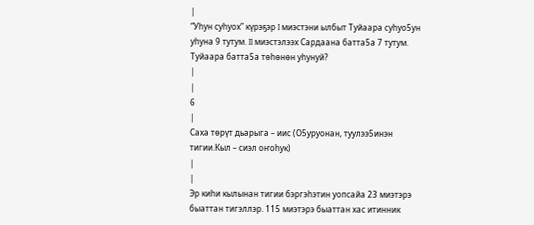|
“Уһун суһуох” күрэҕэр I миэстэни ылбыт Туйаара суһуо5ун уһуна 9 тутум. II миэстэлээх Сардаана батта5а 7 тутум. Туйаара батта5а төһөнөн уһунуй?
|
|
6
|
Саха төрүт дьарыга – иис (О5уруонан, туулээ5инэн тигии.Кыл – сиэл оҥоһук)
|
|
Эр киhи кылынан тигии бэргэhэтин уопсайа 23 миэтэрэ быаттан тигэллэр. 115 миэтэрэ быаттан хас итинник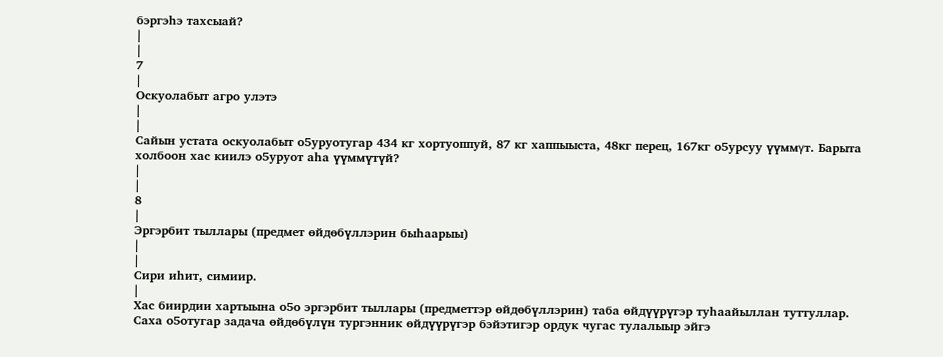бэргэhэ тахсыай?
|
|
7
|
Оскуолабыт агро улэтэ
|
|
Сайын устата оскуолабыт о5уруотугар 434 кг хортуоппуй, 87 кг хаппыыста, 48кг перец, 167кг о5урсуу үүммγт. Барыта холбоон хас киилэ о5уруот аhа үүммүтүй?
|
|
8
|
Эргэрбит тыллары (предмет өйдөбүллэрин быһаарыы)
|
|
Сири иһит, симиир.
|
Хас биирдии хартыына о5о эргэрбит тыллары (предметтэр өйдөбүллэрин) таба өйдүүрүгэр туhаайыллан туттуллар. Саха о5отугар задача өйдөбүлүн тургэнник өйдүүрүгэр бэйэтигэр ордук чугас тулалыыр эйгэ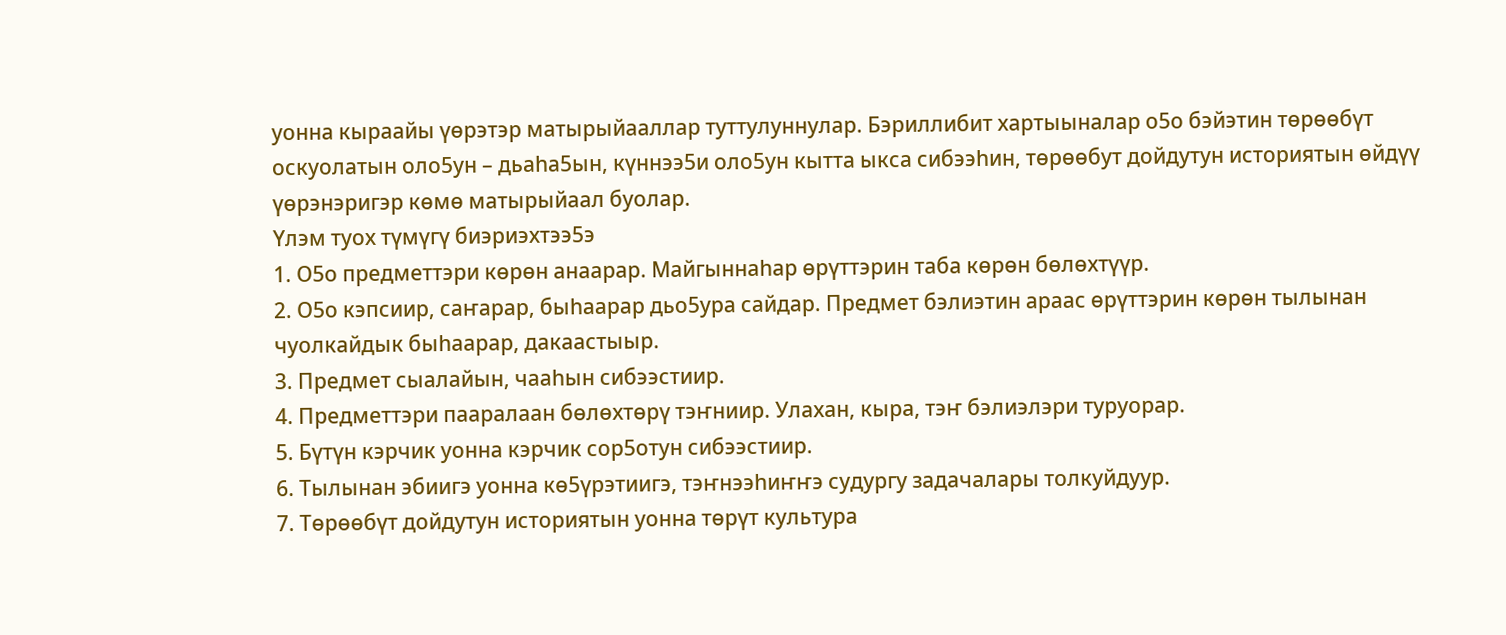уонна кыраайы үөрэтэр матырыйааллар туттулуннулар. Бэриллибит хартыыналар о5о бэйэтин төрөөбүт оскуолатын оло5ун – дьаһа5ын, күннээ5и оло5ун кытта ыкса сибээһин, төрөөбут дойдутун историятын өйдүү үөрэнэригэр көмө матырыйаал буолар.
Үлэм туох түмүгү биэриэхтээ5э
1. О5о предметтэри көрөн анаарар. Майгыннаhар өрүттэрин таба көрөн бөлөхтүүр.
2. О5о кэпсиир, саҥарар, быhаарар дьо5ура сайдар. Предмет бэлиэтин араас өрүттэрин көрөн тылынан чуолкайдык быhаарар, дакаастыыр.
3. Предмет сыалайын, чааhын сибээстиир.
4. Предметтэри пааралаан бөлөхтөрү тэҥниир. Улахан, кыра, тэҥ бэлиэлэри туруорар.
5. Бүтүн кэрчик уонна кэрчик сор5отун сибээстиир.
6. Тылынан эбиигэ уонна кө5үрэтиигэ, тэҥнээһиҥҥэ судургу задачалары толкуйдуур.
7. Төрөөбүт дойдутун историятын уонна төрүт культура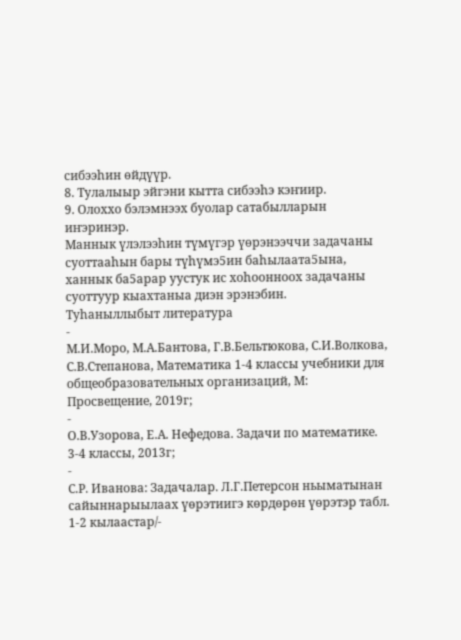сибээһин өйдүүр.
8. Тулалыыр эйгэни кытта сибээhэ кэҥиир.
9. Олоххо бэлэмнээх буолар сатабылларын иҥэринэр.
Маннык үлэлээһин түмүгэр үөрэнээччи задачаны суоттааһын бары түһүмэ5ин баһылаата5ына, ханнык ба5арар уустук ис хоһоонноох задачаны суоттуур кыахтаныа диэн эрэнэбин.
Туһаныллыбыт литература
-
М.И.Моро, М.А.Бантова, Г.В.Бельтюкова, С.И.Волкова, С.В.Степанова, Математика 1-4 классы учебники для общеобразовательных организаций, М: Просвещение, 2019г;
-
О.В.Узорова, Е.А. Нефедова. Задачи по математике. 3-4 классы, 2013г;
-
С.Р. Иванова: Задачалар. Л.Г.Петерсон ньыматынан сайыннарыылаах үөрэтиигэ көрдөрөн үөрэтэр табл. 1-2 кылаастар/-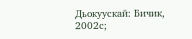Дьокуускай: Бичик, 2002с;